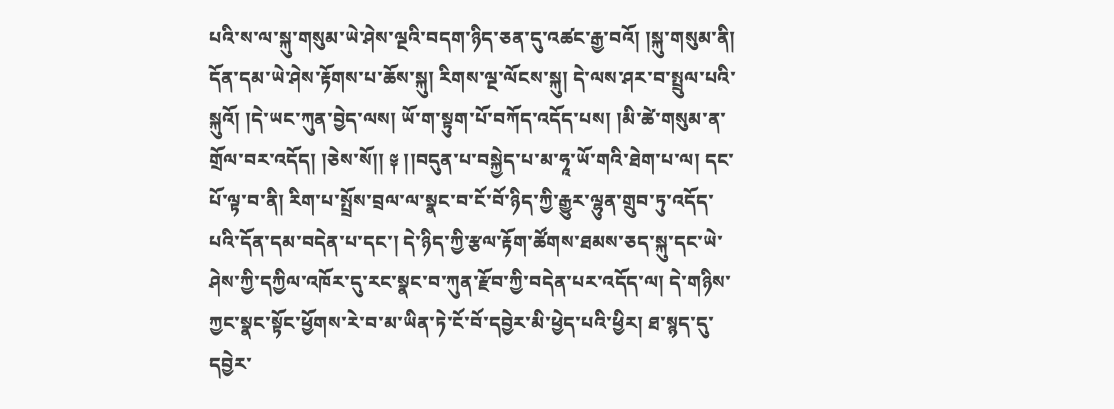པའི་ས་ལ་སྐུ་གསུམ་ཡེ་ཤེས་ལྔའི་བདག་ཉིད་ཅན་དུ་འཚང་རྒྱ་བའོ། །སྐུ་གསུམ་ནི། དོན་དམ་ཡེ་ཤེས་རྟོགས་པ་ཆོས་སྐུ། རིགས་ལྔ་ལོངས་སྐུ། དེ་ལས་ཤར་བ་སྤྲུལ་པའི་སྐུའོ། །དེ་ཡང་ཀུན་བྱེད་ལས། ཡོ་ག་སྟུག་པོ་བཀོད་འདོད་པས། །མི་ཚེ་གསུམ་ན་གྲོལ་བར་འདོད། །ཅེས་སོ།། ༈ །།བདུན་པ་བསྐྱེད་པ་མ་ཧཱ་ཡོ་གའི་ཐེག་པ་ལ། དང་པོ་ལྟ་བ་ནི། རིག་པ་སྤྲོས་བྲལ་ལ་སྣང་བ་ངོ་བོ་ཉིད་ཀྱི་རྒྱུར་ལྷུན་གྲུབ་ཏུ་འདོད་པའི་དོན་དམ་བདེན་པ་དང་། དེ་ཉིད་ཀྱི་རྩལ་རྟོག་ཚོགས་ཐམས་ཅད་སྐུ་དང་ཡེ་ཤེས་ཀྱི་དཀྱིལ་འཁོར་དུ་རང་སྣང་བ་ཀུན་རྫོབ་ཀྱི་བདེན་པར་འདོད་ལ། དེ་གཉིས་ཀྱང་སྣང་སྟོང་ཕྱོགས་རེ་བ་མ་ཡིན་ཏེ་ངོ་བོ་དབྱེར་མི་ཕྱེད་པའི་ཕྱིར། ཐ་སྙད་དུ་དབྱེར་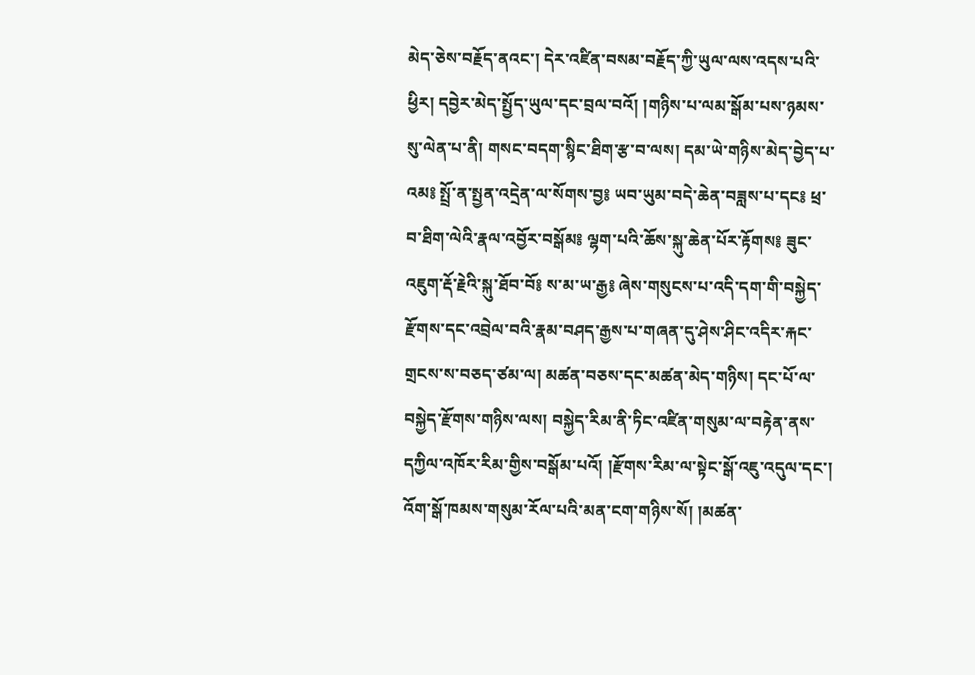མེད་ཅེས་བརྗོད་ནའང་། དེར་འཛིན་བསམ་བརྗོད་ཀྱི་ཡུལ་ལས་འདས་པའི་ཕྱིར། དབྱེར་མེད་སྤྱོད་ཡུལ་དང་བྲལ་བའོ། །གཉིས་པ་ལམ་སྒོམ་པས་ཉམས་སུ་ལེན་པ་ནི། གསང་བདག་སྙིང་ཐིག་རྩ་བ་ལས། དམ་ཡེ་གཉིས་མེད་བྱེད་པ་འམ༔ སྤྲོ་ན་སྤྱན་འདྲེན་ལ་སོགས་བྱ༔ ཡབ་ཡུམ་བདེ་ཆེན་བཟླས་པ་དང༔ ཕྲ་བ་ཐིག་ལེའི་རྣལ་འབྱོར་བསྒོམ༔ ལྷག་པའི་ཆོས་སྐུ་ཆེན་པོར་རྟོགས༔ ཟུང་འཇུག་རྡོ་རྗེའི་སྐུ་ཐོབ་བོ༔ ས་མ་ཡ་རྒྱ༔ ཞེས་གསུངས་པ་འདི་དག་གི་བསྐྱེད་རྫོགས་དང་འབྲེལ་བའི་རྣམ་བཤད་རྒྱས་པ་གཞན་དུ་ཤེས་ཤིང་འདིར་རྐང་གྲངས་ས་བཅད་ཙམ་ལ། མཚན་བཅས་དང་མཚན་མེད་གཉིས། དང་པོ་ལ་བསྐྱེད་རྫོགས་གཉིས་ལས། བསྐྱེད་རིམ་ནི་ཏིང་འཛིན་གསུམ་ལ་བརྟེན་ནས་དཀྱིལ་འཁོར་རིམ་གྱིས་བསྒོམ་པའོ། །རྫོགས་རིམ་ལ་སྟེང་སྒོ་འཇུ་འདུལ་དང་། འོག་སྒོ་ཁམས་གསུམ་རོལ་པའི་མན་ངག་གཉིས་སོ། །མཚན་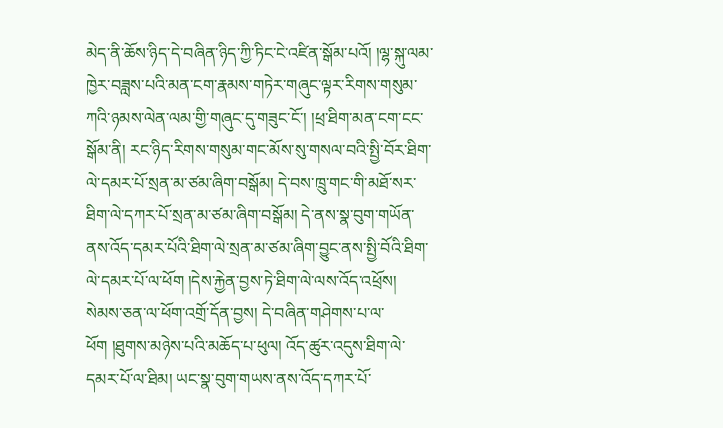མེད་ནི་ཆོས་ཉིད་དེ་བཞིན་ཉིད་ཀྱི་ཏིང་ངེ་འཛིན་སྒོམ་པའོ། །ལྷ་སྐུ་ལམ་ཁྱེར་བཟླས་པའི་མན་ངག་རྣམས་གཏེར་གཞུང་ལྟར་རིགས་གསུམ་ཀའི་ཉམས་ལེན་ལམ་གྱི་གཞུང་དུ་གཟུང་ངོ་། །ཕྲ་ཐིག་མན་ངག་ངང་སྒོམ་ནི། རང་ཉིད་རིགས་གསུམ་གང་མོས་སུ་གསལ་བའི་སྤྱི་བོར་ཐིག་ལེ་དམར་པོ་སྲན་མ་ཙམ་ཞིག་བསྒོམ། དེ་བས་ཁྲུ་གང་གི་མཐོ་སར་ཐིག་ལེ་དཀར་པོ་སྲན་མ་ཙམ་ཞིག་བསྒོམ། དེ་ནས་སྣ་བུག་གཡོན་ནས་འོད་དམར་པོའི་ཐིག་ལེ་སྲན་མ་ཙམ་ཞིག་བྱུང་ནས་སྤྱི་བོའི་ཐིག་ལེ་དམར་པོ་ལ་ཕོག །དེས་རྐྱེན་བྱས་ཏེ་ཐིག་ལེ་ལས་འོད་འཕྲོས། སེམས་ཅན་ལ་ཕོག་འགྲོ་དོན་བྱས། དེ་བཞིན་གཤེགས་པ་ལ་ཕོག །ཐུགས་མཉེས་པའི་མཆོད་པ་ཕུལ། འོད་ཚུར་འདུས་ཐིག་ལེ་དམར་པོ་ལ་ཐིམ། ཡང་སྣ་བུག་གཡས་ནས་འོད་དཀར་པོ་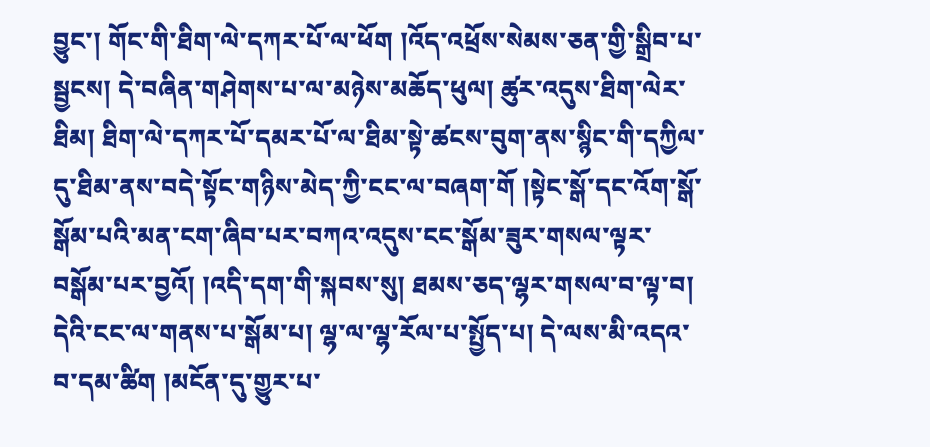བྱུང་། གོང་གི་ཐིག་ལེ་དཀར་པོ་ལ་ཕོག །འོད་འཕྲོས་སེམས་ཅན་གྱི་སྒྲིབ་པ་སྦྱངས། དེ་བཞིན་གཤེགས་པ་ལ་མཉེས་མཆོད་ཕུལ། ཚུར་འདུས་ཐིག་ལེར་ཐིམ། ཐིག་ལེ་དཀར་པོ་དམར་པོ་ལ་ཐིམ་སྟེ་ཚངས་བུག་ནས་སྙིང་གི་དཀྱིལ་དུ་ཐིམ་ནས་བདེ་སྟོང་གཉིས་མེད་ཀྱི་ངང་ལ་བཞག་གོ །སྟེང་སྒོ་དང་འོག་སྒོ་སྒོམ་པའི་མན་ངག་ཞིབ་པར་བཀའ་འདུས་ངང་སྒོམ་ཟུར་གསལ་ལྟར་བསྒོམ་པར་བྱའོ། །འདི་དག་གི་སྐབས་སུ། ཐམས་ཅད་ལྷར་གསལ་བ་ལྟ་བ། དེའི་ངང་ལ་གནས་པ་སྒོམ་པ། ལྷ་ལ་ལྷ་རོལ་པ་སྤྱོད་པ། དེ་ལས་མི་འདའ་བ་དམ་ཚིག །མངོན་དུ་གྱུར་པ་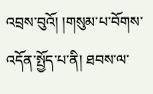འབྲས་བུའོ། །གསུམ་པ་བོགས་འདོན་སྤྱོད་པ་ནི། ཐབས་ལ་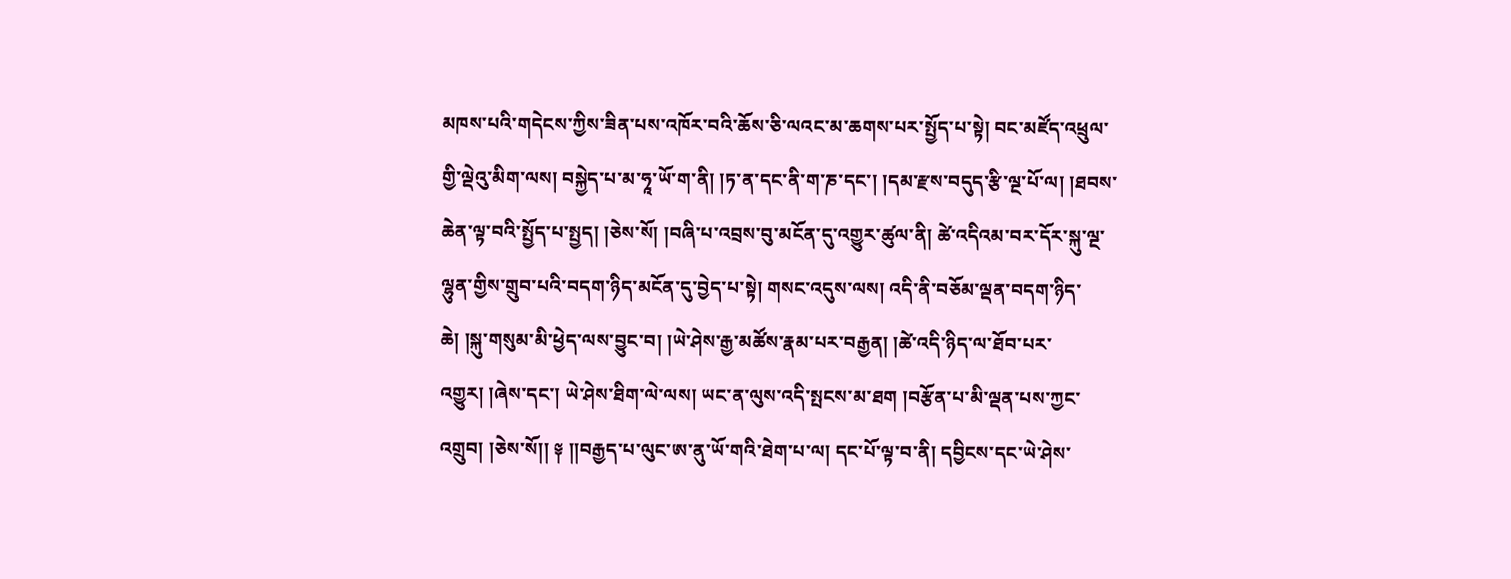མཁས་པའི་གདེངས་ཀྱིས་ཟིན་པས་འཁོར་བའི་ཆོས་ཅི་ལའང་མ་ཆགས་པར་སྤྱོད་པ་སྟེ། བང་མཛོད་འཕྲུལ་གྱི་ལྡེའུ་མིག་ལས། བསྐྱེད་པ་མ་ཧཱ་ཡོ་ག་ནི། །ཏ་ན་དང་ནི་ག་ཎ་དང་། །དམ་རྫས་བདུད་རྩི་ལྔ་པོ་ལ། །ཐབས་ཆེན་ལྟ་བའི་སྤྱོད་པ་སྤྱད། །ཅེས་སོ། །བཞི་པ་འབྲས་བུ་མངོན་དུ་འགྱུར་ཚུལ་ནི། ཚེ་འདིའམ་བར་དོར་སྐུ་ལྔ་ལྷུན་གྱིས་གྲུབ་པའི་བདག་ཉིད་མངོན་དུ་བྱེད་པ་སྟེ། གསང་འདུས་ལས། འདི་ནི་བཅོམ་ལྡན་བདག་ཉིད་ཆེ། །སྐུ་གསུམ་མི་ཕྱེད་ལས་བྱུང་བ། །ཡེ་ཤེས་རྒྱ་མཚོས་རྣམ་པར་བརྒྱན། །ཚེ་འདི་ཉིད་ལ་ཐོབ་པར་འགྱུར། །ཞེས་དང་། ཡེ་ཤེས་ཐིག་ལེ་ལས། ཡང་ན་ལུས་འདི་སྤངས་མ་ཐག །བརྩོན་པ་མི་ལྡན་པས་ཀྱང་འགྲུབ། །ཅེས་སོ།། ༈ །།བརྒྱད་པ་ལུང་ཨ་ནུ་ཡོ་གའི་ཐེག་པ་ལ། དང་པོ་ལྟ་བ་ནི། དབྱིངས་དང་ཡེ་ཤེས་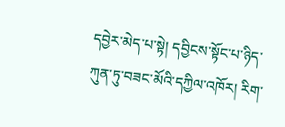དབྱེར་མེད་པ་སྟེ། དབྱིངས་སྟོང་པ་ཉིད་ཀུན་ཏུ་བཟང་མོའི་དཀྱིལ་འཁོར། རིག་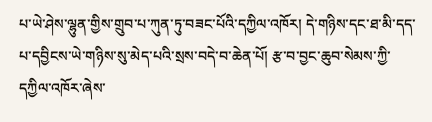པ་ཡེ་ཤེས་ལྷུན་གྱིས་གྲུབ་པ་ཀུན་ཏུ་བཟང་པོའི་དཀྱིལ་འཁོར། དེ་གཉིས་དང་ཐ་མི་དད་པ་དབྱིངས་ཡེ་གཉིས་སུ་མེད་པའི་སྲས་བདེ་བ་ཆེན་པོ། རྩ་བ་བྱང་ཆུབ་སེམས་ཀྱི་དཀྱིལ་འཁོར་ཞེས་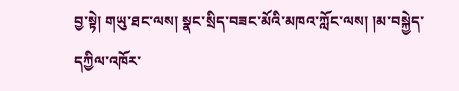བྱ་སྟེ། གཡུ་ཐང་ལས། སྣང་སྲིད་བཟང་མོའི་མཁའ་ཀློང་ལས། །མ་བསྐྱེད་དཀྱིལ་འཁོར་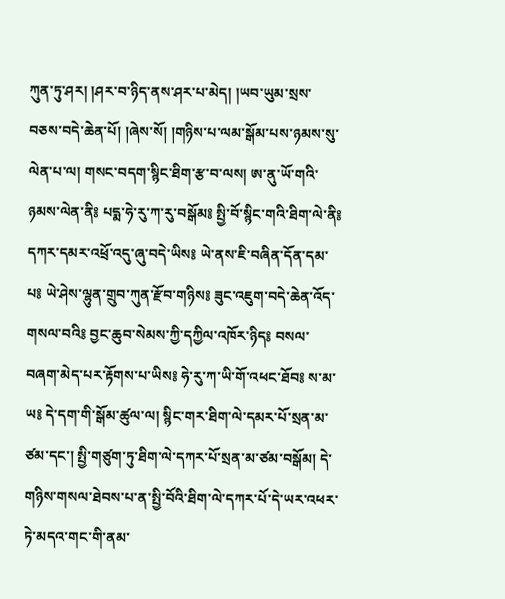ཀུན་ཏུ་ཤར། །ཤར་བ་ཉིད་ནས་ཤར་པ་མེད། །ཡབ་ཡུམ་སྲས་བཅས་བདེ་ཆེན་པོ། །ཞེས་སོ། །གཉིས་པ་ལམ་སྒོམ་པས་ཉམས་སུ་ལེན་པ་ལ། གསང་བདག་སྙིང་ཐིག་རྩ་བ་ལས། ཨ་ནུ་ཡོ་གའི་ཉམས་ལེན་ནི༔ པདྨ་ཧེ་རུ་ཀ་རུ་བསྒོམ༔ སྤྱི་བོ་སྙིང་གའི་ཐིག་ལེ་ནི༔ དཀར་དམར་འཕྲོ་འདུ་ཞུ་བདེ་ཡིས༔ ཡེ་ནས་ཇི་བཞིན་དོན་དམ་པ༔ ཡེ་ཤེས་ལྷུན་གྲུབ་ཀུན་རྫོབ་གཉིས༔ ཟུང་འཇུག་བདེ་ཆེན་འོད་གསལ་བའི༔ བྱང་ཆུབ་སེམས་ཀྱི་དཀྱིལ་འཁོར་ཉིད༔ བསལ་བཞག་མེད་པར་རྟོགས་པ་ཡིས༔ ཧེ་རུ་ཀ་ཡི་གོ་འཕང་ཐོབ༔ ས་མ་ཡ༔ དེ་དག་གི་སྒོམ་ཚུལ་ལ། སྙིང་གར་ཐིག་ལེ་དམར་པོ་སྲན་མ་ཙམ་དང་། སྤྱི་གཙུག་ཏུ་ཐིག་ལེ་དཀར་པོ་སྲན་མ་ཙམ་བསྒོམ། དེ་གཉིས་གསལ་ཐེབས་པ་ན་སྤྱི་བོའི་ཐིག་ལེ་དཀར་པོ་དེ་ཡར་འཕར་ཏེ་མདའ་གང་གི་ནམ་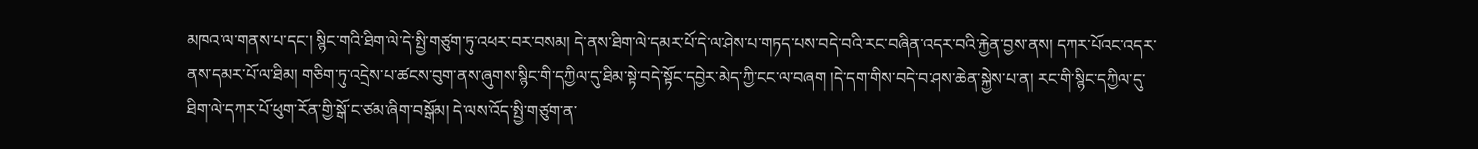མཁའ་ལ་གནས་པ་དང་། སྙིང་གའི་ཐིག་ལེ་དེ་སྤྱི་གཙུག་ཏུ་འཕར་བར་བསམ། དེ་ནས་ཐིག་ལེ་དམར་པོ་དེ་ལ་ཤེས་པ་གཏད་པས་བདེ་བའི་རང་བཞིན་འདར་བའི་རྐྱེན་བྱས་ནས། དཀར་པོའང་འདར་ནས་དམར་པོ་ལ་ཐིམ། གཅིག་ཏུ་འདྲེས་པ་ཚངས་བུག་ནས་ཞུགས་སྙིང་གི་དཀྱིལ་དུ་ཐིམ་སྟེ་བདེ་སྟོང་དབྱེར་མེད་ཀྱི་ངང་ལ་བཞག །དེ་དག་གིས་བདེ་བ་ཤས་ཆེན་སྐྱེས་པ་ན། རང་གི་སྙིང་དཀྱིལ་དུ་ཐིག་ལེ་དཀར་པོ་ཕུག་རོན་གྱི་སྒོ་ང་ཙམ་ཞིག་བསྒོམ། དེ་ལས་འོད་སྤྱི་གཙུག་ན་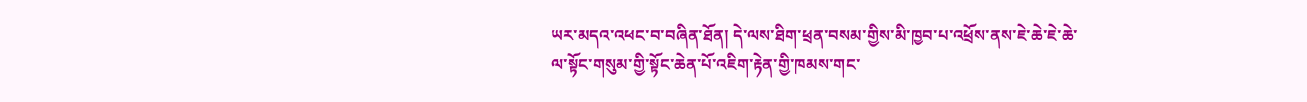ཡར་མདའ་འཕང་བ་བཞིན་ཐོན། དེ་ལས་ཐིག་ཕྲན་བསམ་གྱིས་མི་ཁྱབ་པ་འཕྲོས་ནས་ཇེ་ཆེ་ཇེ་ཆེ་ལ་སྟོང་གསུམ་གྱི་སྟོང་ཆེན་པོ་འཇིག་རྟེན་གྱི་ཁམས་གང་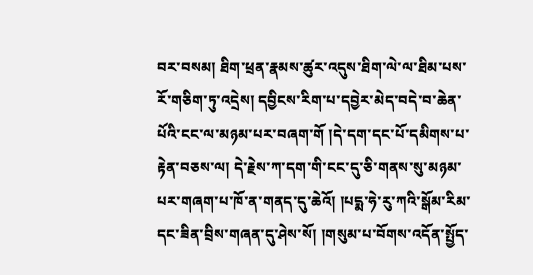བར་བསམ། ཐིག་ཕྲན་རྣམས་ཚུར་འདུས་ཐིག་ལེ་ལ་ཐིམ་པས་རོ་གཅིག་ཏུ་འདྲེས། དབྱིངས་རིག་པ་དབྱེར་མེད་བདེ་བ་ཆེན་པོའི་ངང་ལ་མཉམ་པར་བཞག་གོ །དེ་དག་དང་པོ་དམིགས་པ་རྟེན་བཅས་ལ། དེ་རྗེས་ཀ་དག་གི་ངང་དུ་ཅི་གནས་སུ་མཉམ་པར་གཞག་པ་ཁོ་ན་གནད་དུ་ཆེའོ། །པདྨ་ཧེ་རུ་ཀའི་སྒོམ་རིམ་དང་ཟིན་བྲིས་གཞན་དུ་ཤེས་སོ། །གསུམ་པ་བོགས་འདོན་སྤྱོད་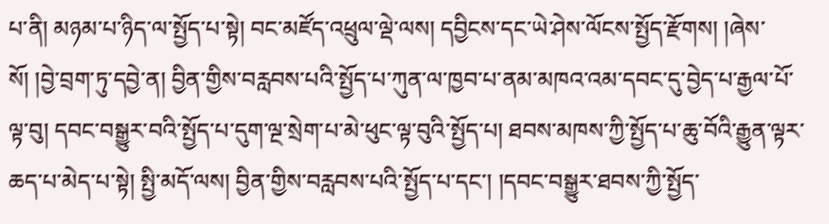པ་ནི། མཉམ་པ་ཉིད་ལ་སྤྱོད་པ་སྟེ། བང་མཛོད་འཕྲུལ་ལྡེ་ལས། དབྱིངས་དང་ཡེ་ཤེས་ལོངས་སྤྱོད་རྫོགས། །ཞེས་སོ། །བྱེ་བྲག་ཏུ་དབྱེ་ན། བྱིན་གྱིས་བརླབས་པའི་སྤྱོད་པ་ཀུན་ལ་ཁྱབ་པ་ནམ་མཁའ་འམ་དབང་དུ་བྱེད་པ་རྒྱལ་པོ་ལྟ་བུ། དབང་བསྒྱུར་བའི་སྤྱོད་པ་དུག་ལྔ་སྲེག་པ་མེ་ཕུང་ལྟ་བུའི་སྤྱོད་པ། ཐབས་མཁས་ཀྱི་སྤྱོད་པ་ཆུ་བོའི་རྒྱུན་ལྟར་ཆད་པ་མེད་པ་སྟེ། སྤྱི་མདོ་ལས། བྱིན་གྱིས་བརླབས་པའི་སྤྱོད་པ་དང་། །དབང་བསྒྱུར་ཐབས་ཀྱི་སྤྱོད་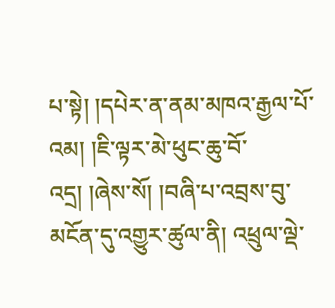པ་སྟེ། །དཔེར་ན་ནམ་མཁའ་རྒྱལ་པོ་འམ། །ཇི་ལྟར་མེ་ཕུང་ཆུ་བོ་འདྲ། །ཞེས་སོ། །བཞི་པ་འབྲས་བུ་མངོན་དུ་འགྱུར་ཚུལ་ནི། འཕྲུལ་ལྡེ་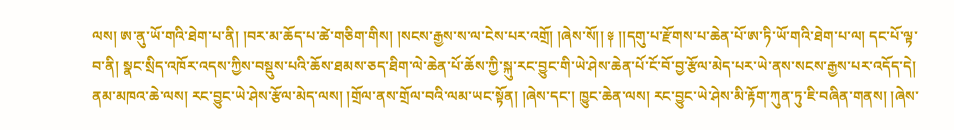ལས། ཨ་ནུ་ཡོ་གའི་ཐེག་པ་ནི། །བར་མ་ཆོད་པ་ཚེ་གཅིག་གིས། །སངས་རྒྱས་ས་ལ་ངེས་པར་འགྲོ། །ཞེས་སོ།། ༈ །།དགུ་པ་རྫོགས་པ་ཆེན་པོ་ཨ་ཏི་ཡོ་གའི་ཐེག་པ་ལ། དང་པོ་ལྟ་བ་ནི། སྣང་སྲིད་འཁོར་འདས་ཀྱིས་བསྡུས་པའི་ཆོས་ཐམས་ཅད་ཐིག་ལེ་ཆེན་པོ་ཆོས་ཀྱི་སྐུ་རང་བྱུང་གི་ཡེ་ཤེས་ཆེན་པོ་ངོ་བོ་བྱ་རྩོལ་མེད་པར་ཡེ་ནས་སངས་རྒྱས་པར་འདོད་དེ། ནམ་མཁའ་ཆེ་ལས། རང་བྱུང་ཡེ་ཤེས་རྩོལ་མེད་ལས། །གྲོལ་ནས་གྲོལ་བའི་ལམ་ཡང་སྟོན། །ཞེས་དང་། ཁྱུང་ཆེན་ལས། རང་བྱུང་ཡེ་ཤེས་མི་རྟོག་ཀུན་ཏུ་ཇི་བཞིན་གནས། །ཞེས་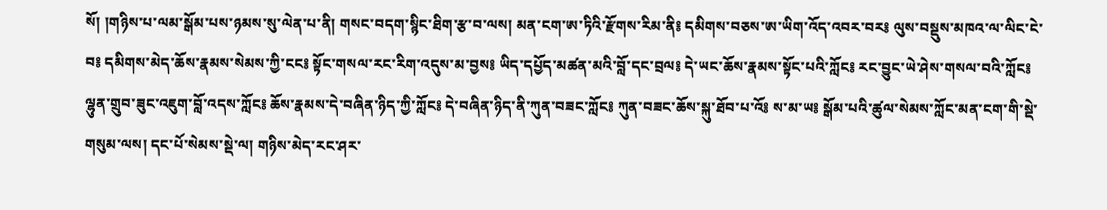སོ། །གཉིས་པ་ལམ་སྒོམ་པས་ཉམས་སུ་ལེན་པ་ནི། གསང་བདག་སྙིང་ཐིག་རྩ་བ་ལས། མན་ངག་ཨ་ཏིའི་རྫོགས་རིམ་ནི༔ དམིགས་བཅས་ཨ་ཡིག་འོད་འབར་བར༔ ལུས་བསྡུས་མཁའ་ལ་ལིང་ངེ་བ༔ དམིགས་མེད་ཆོས་རྣམས་སེམས་ཀྱི་ངང༔ སྟོང་གསལ་རང་རིག་འདུས་མ་བྱས༔ ཡིད་དཔྱོད་མཚན་མའི་བློ་དང་བྲལ༔ དེ་ཡང་ཆོས་རྣམས་སྟོང་པའི་ཀློང༔ རང་བྱུང་ཡེ་ཤེས་གསལ་བའི་ཀློང༔ ལྷུན་གྲུབ་ཟུང་འཇུག་བློ་འདས་ཀློང༔ ཆོས་རྣམས་དེ་བཞིན་ཉིད་ཀྱི་ཀློང༔ དེ་བཞིན་ཉིད་ནི་ཀུན་བཟང་ཀློང༔ ཀུན་བཟང་ཆོས་སྐུ་ཐོབ་པ་འོ༔ ས་མ་ཡ༔ སྒོམ་པའི་ཚུལ་སེམས་ཀློང་མན་ངག་གི་སྡེ་གསུམ་ལས། དང་པོ་སེམས་སྡེ་ལ། གཉིས་མེད་རང་ཤར་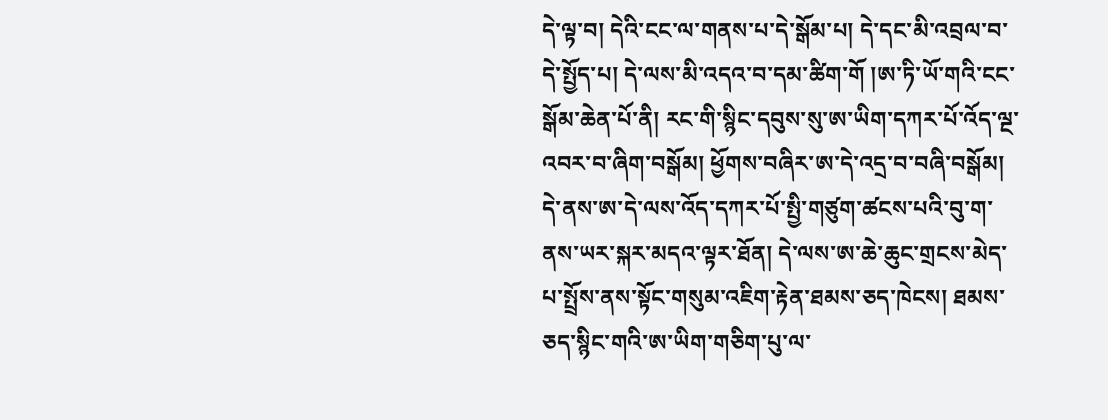དེ་ལྟ་བ། དེའི་ངང་ལ་གནས་པ་དེ་སྒོམ་པ། དེ་དང་མི་འབྲལ་བ་དེ་སྤྱོད་པ། དེ་ལས་མི་འདའ་བ་དམ་ཚིག་གོ །ཨ་ཏི་ཡོ་གའི་ངང་སྒོམ་ཆེན་པོ་ནི། རང་གི་སྙིང་དབུས་སུ་ཨ་ཡིག་དཀར་པོ་འོད་ལྔ་འབར་བ་ཞིག་བསྒོམ། ཕྱོགས་བཞིར་ཨ་དེ་འདྲ་བ་བཞི་བསྒོམ། དེ་ནས་ཨ་དེ་ལས་འོད་དཀར་པོ་སྤྱི་གཙུག་ཚངས་པའི་བུ་ག་ནས་ཡར་སྐར་མདའ་ལྟར་ཐོན། དེ་ལས་ཨ་ཆེ་ཆུང་གྲངས་མེད་པ་སྤྲོས་ནས་སྟོང་གསུམ་འཇིག་རྟེན་ཐམས་ཅད་ཁེངས། ཐམས་ཅད་སྙིང་གའི་ཨ་ཡིག་གཅིག་པུ་ལ་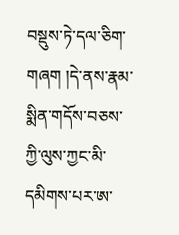བསྡུས་ཏེ་དལ་ཅིག་གཞག །དེ་ནས་རྣམ་སྨིན་གདོས་བཅས་ཀྱི་ལུས་ཀྱང་མི་དམིགས་པར་ཨ་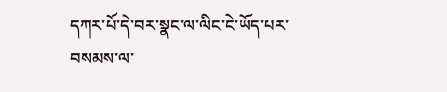དཀར་པོ་དེ་བར་སྣང་ལ་ལིང་ངེ་ཡོད་པར་བསམས་ལ་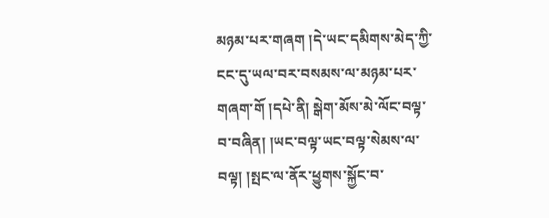མཉམ་པར་གཞག །དེ་ཡང་དམིགས་མེད་ཀྱི་ངང་དུ་ཡལ་བར་བསམས་ལ་མཉམ་པར་གཞག་གོ །དཔེ་ནི། སྒེག་མོས་མེ་ལོང་བལྟ་བ་བཞིན། །ཡང་བལྟ་ཡང་བལྟ་སེམས་ལ་བལྟ། །སྤང་ལ་ནོར་ཕྱུགས་སྐྱོང་བ་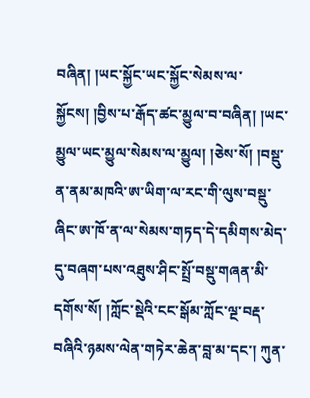བཞིན། །ཡང་སྐྱོང་ཡང་སྐྱོང་སེམས་ལ་སྐྱོངས། །བྱིས་པ་རྒོད་ཚང་མྱུལ་བ་བཞིན། །ཡང་མྱུལ་ཡང་མྱུལ་སེམས་ལ་མྱུལ། །ཅེས་སོ། །བསྡུ་ན་ནམ་མཁའི་ཨ་ཡིག་ལ་རང་གི་ལུས་བསྡུ་ཞིང་ཨ་ཁོ་ན་ལ་སེམས་གཏད་དེ་དམིགས་མེད་དུ་བཞག་པས་འཐུས་ཤིང་སྤྲོ་བསྡུ་གཞན་མི་དགོས་སོ། །ཀློང་སྡེའི་ངང་སྒོམ་ཀློང་ལྔ་བརྡ་བཞིའི་ཉམས་ལེན་གཏེར་ཆེན་བླ་མ་དང་། ཀུན་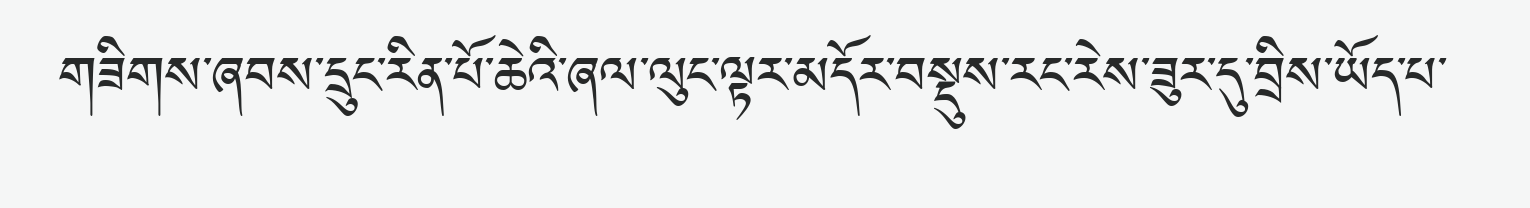གཟིགས་ཞབས་དྲུང་རིན་པོ་ཆེའི་ཞལ་ལུང་ལྟར་མདོར་བསྡུས་རང་རེས་ཟུར་དུ་བྲིས་ཡོད་པ་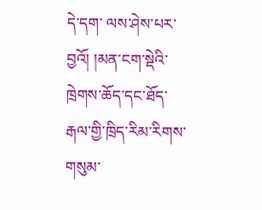དེ་དག་ ལས་ཤེས་པར་བྱའོ། །མན་ངག་སྡེའི་ཁྲེགས་ཆོད་དང་ཐོད་རྒལ་གྱི་ཁྲིད་རིམ་རིགས་གསུམ་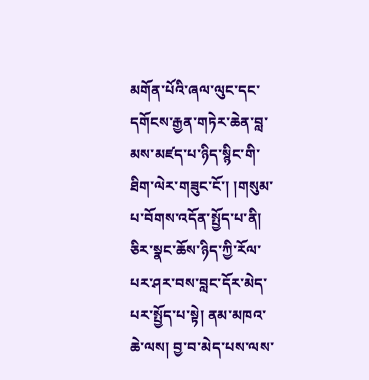མགོན་པོའི་ཞལ་ལུང་དང་དགོངས་རྒྱན་གཏེར་ཆེན་བླ་མས་མཛད་པ་ཉིད་སྙིང་གི་ཐིག་ལེར་གཟུང་ངོ་། །གསུམ་པ་བོགས་འདོན་སྤྱོད་པ་ནི། ཅིར་སྣང་ཆོས་ཉིད་ཀྱི་རོལ་པར་ཤར་བས་བླང་དོར་མེད་པར་སྤྱོད་པ་སྟེ། ནམ་མཁའ་ཆེ་ལས། བྱ་བ་མེད་པས་ལས་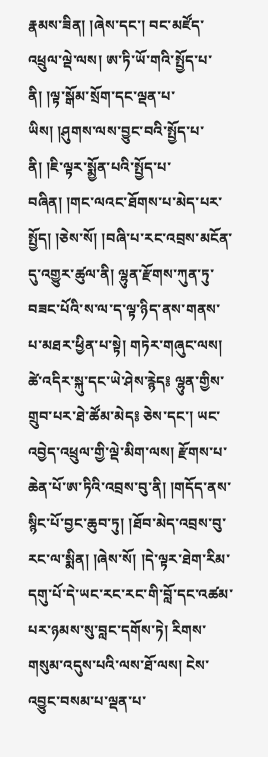རྣམས་ཟིན། །ཞེས་དང་། བང་མཛོད་འཕྲུལ་ལྡེ་ལས། ཨ་ཏི་ཡོ་གའི་སྤྱོད་པ་ནི། །ལྟ་སྒོམ་སྲོག་དང་ལྡན་པ་ཡིས། །ཤུགས་ལས་བྱུང་བའི་སྤྱོད་པ་ནི། །ཇི་ལྟར་སྨྱོན་པའི་སྤྱོད་པ་བཞིན། །གང་ལའང་ཐོགས་པ་མེད་པར་སྤྱོད། །ཅེས་སོ། །བཞི་པ་རང་འབྲས་མངོན་དུ་འགྱུར་ཚུལ་ནི། ལྷུན་རྫོགས་ཀུན་ཏུ་བཟང་པོའི་ས་ལ་ད་ལྟ་ཉིད་ནས་གནས་པ་མཐར་ཕྱིན་པ་སྟེ། གཏེར་གཞུང་ལས། ཚེ་འདིར་སྐུ་དང་ཡེ་ཤེས་རྙེད༔ ལྷུན་གྱིས་གྲུབ་པར་ཐེ་ཚོམ་མེད༔ ཅེས་དང་། ཡང་འབྱེད་འཕྲུལ་གྱི་ལྡེ་མིག་ལས། རྫོགས་པ་ཆེན་པོ་ཨ་ཏིའི་འབྲས་བུ་ནི། །གདོད་ནས་སྙིང་པོ་བྱང་ཆུབ་ཏུ། །ཐོབ་མེད་འབྲས་བུ་རང་ལ་སྨིན། །ཞེས་སོ། །དེ་ལྟར་ཐེག་རིམ་དགུ་པོ་དེ་ཡང་རང་རང་གི་བློ་དང་འཚམ་པར་ཉམས་སུ་བླང་དགོས་ཏེ། རིགས་གསུམ་འདུས་པའི་ལས་ཐོ་ལས། ངེས་འབྱུང་བསམ་པ་ལྡན་པ་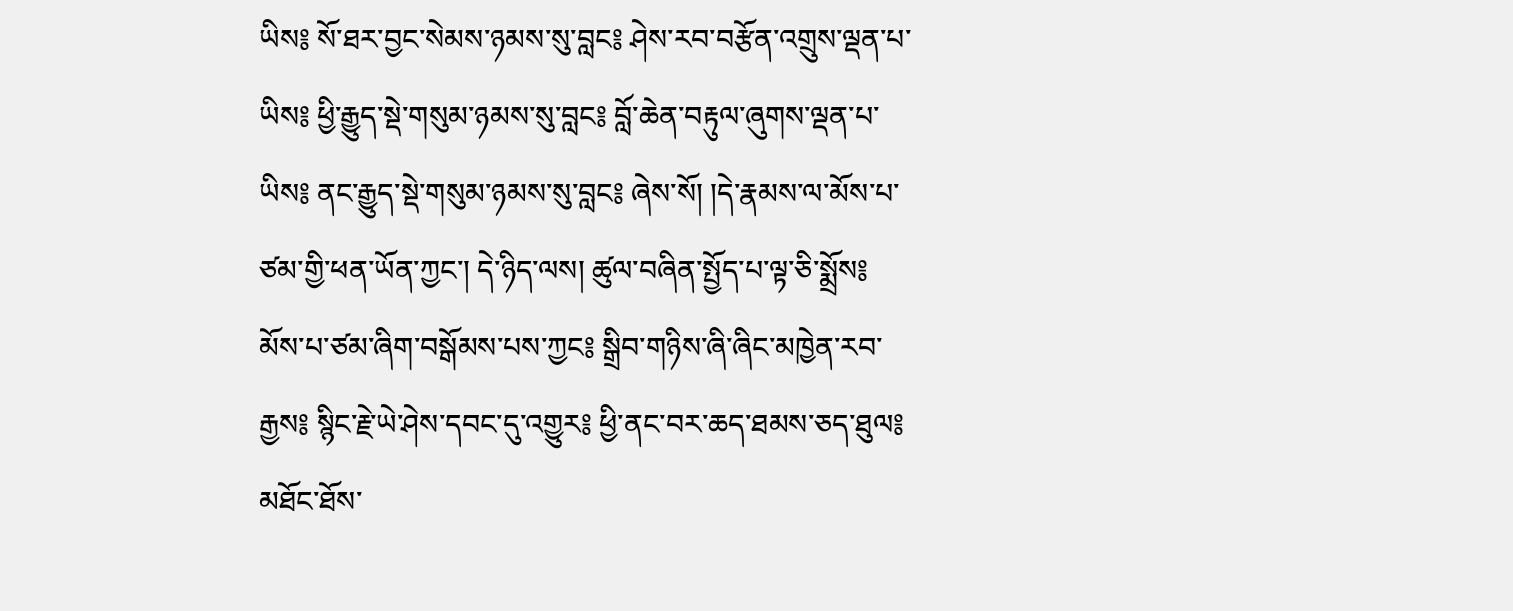ཡིས༔ སོ་ཐར་བྱང་སེམས་ཉམས་སུ་བླང༔ ཤེས་རབ་བརྩོན་འགྲུས་ལྡན་པ་ཡིས༔ ཕྱི་རྒྱུད་སྡེ་གསུམ་ཉམས་སུ་བླང༔ བློ་ཆེན་བརྟུལ་ཞུགས་ལྡན་པ་ཡིས༔ ནང་རྒྱུད་སྡེ་གསུམ་ཉམས་སུ་བླང༔ ཞེས་སོ། །དེ་རྣམས་ལ་མོས་པ་ཙམ་གྱི་ཕན་ཡོན་ཀྱང་། དེ་ཉིད་ལས། ཚུལ་བཞིན་སྤྱོད་པ་ལྟ་ཅི་སྨྲོས༔ མོས་པ་ཙམ་ཞིག་བསྒོམས་པས་ཀྱང༔ སྒྲིབ་གཉིས་ཞི་ཞིང་མཁྱེན་རབ་རྒྱས༔ སྙིང་རྗེ་ཡེ་ཤེས་དབང་དུ་འགྱུར༔ ཕྱི་ནང་བར་ཆད་ཐམས་ཅད་ཐུལ༔ མཐོང་ཐོས་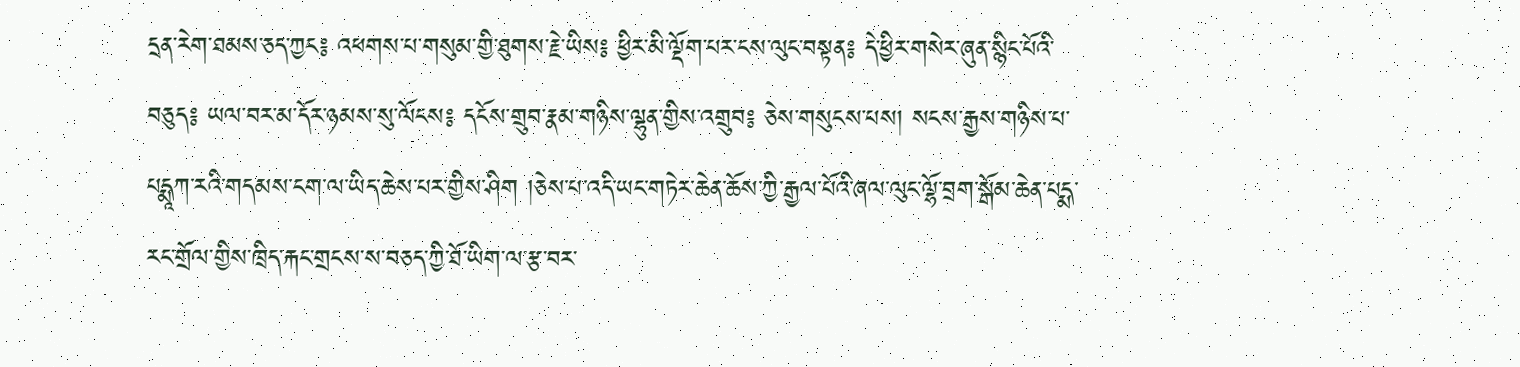དྲན་རེག་ཐམས་ཅད་ཀྱང༔ འཕགས་པ་གསུམ་གྱི་ཐུགས་རྗེ་ཡིས༔ ཕྱིར་མི་ལྡོག་པར་ངས་ལུང་བསྟན༔ དེ་ཕྱིར་གསེར་ཞུན་སྙིང་པོའི་བཅུད༔ ཡལ་བར་མ་དོར་ཉམས་སུ་ལོངས༔ དངོས་གྲུབ་རྣམ་གཉིས་ལྷུན་གྱིས་འགྲུབ༔ ཅེས་གསུངས་པས། སངས་རྒྱས་གཉིས་པ་པདྨཱཀ་རའི་གདམས་ངག་ལ་ཡིད་ཆེས་པར་གྱིས་ཤིག །ཅེས་པ་འདི་ཡང་གཏེར་ཆེན་ཆོས་ཀྱི་རྒྱལ་པོའི་ཞལ་ལུང་ལྷོ་བྲག་སྒོམ་ཆེན་པདྨ་རང་གྲོལ་གྱིས་ཁྲིད་རྐང་གྲངས་ས་བཅད་ཀྱི་ཐོ་ཡིག་ལ་རྩ་བར་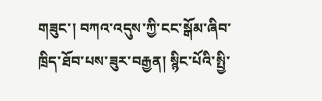གཟུང་། བཀའ་འདུས་ཀྱི་ངང་སྒོམ་ཞིབ་ཁྲིད་ཐོབ་པས་ཟུར་བརྒྱན། སྙིང་པོའི་སྤྱི་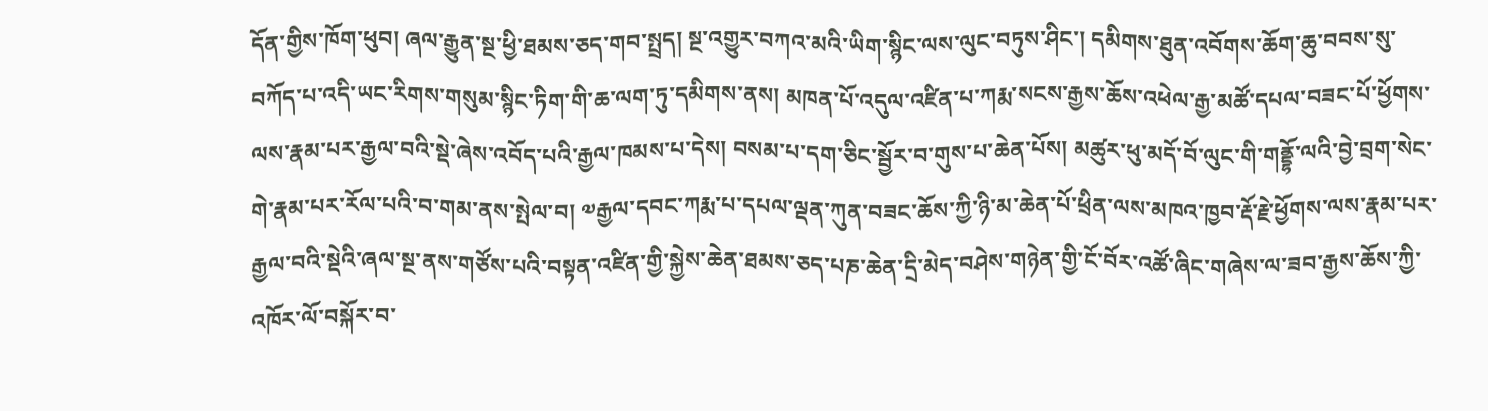དོན་གྱིས་ཁོག་ཕུབ། ཞལ་རྒྱུན་སྔ་ཕྱི་ཐམས་ཅད་གབ་སྤྲད། སྔ་འགྱུར་བཀའ་མའི་ཡིག་སྙིང་ལས་ལུང་བཏུས་ཤིང་། དམིགས་ཐུན་འབོགས་ཆོག་ཆུ་བབས་སུ་བཀོད་པ་འདི་ཡང་རིགས་གསུམ་སྙིང་ཏིག་གི་ཆ་ལག་ཏུ་དམིགས་ནས། མཁན་པོ་འདུལ་འཛིན་པ་ཀརྨ་སངས་རྒྱས་ཆོས་འཕེལ་རྒྱ་མཚོ་དཔལ་བཟང་པོ་ཕྱོགས་ལས་རྣམ་པར་རྒྱལ་བའི་སྡེ་ཞེས་འབོད་པའི་རྒྱལ་ཁམས་པ་དེས། བསམ་པ་དག་ཅིང་སྦྱོར་བ་གུས་པ་ཆེན་པོས། མཚུར་ཕུ་མདོ་བོ་ལུང་གི་གནྡྷོ་ལའི་བྱེ་བྲག་སེང་གེ་རྣམ་པར་རོལ་པའི་བ་གམ་ནས་སྤེལ་བ། ༧རྒྱལ་དབང་ཀརྨ་པ་དཔལ་ལྡན་ཀུན་བཟང་ཆོས་ཀྱི་ཉི་མ་ཆེན་པོ་ཕྲིན་ལས་མཁའ་ཁྱབ་རྡོ་རྗེ་ཕྱོགས་ལས་རྣམ་པར་རྒྱལ་བའི་སྡེའི་ཞལ་སྔ་ནས་གཙོས་པའི་བསྟན་འཛིན་གྱི་སྐྱེས་ཆེན་ཐམས་ཅད་པཎ་ཆེན་དྲི་མེད་བཤེས་གཉེན་གྱི་ངོ་བོར་འཚོ་ཞིང་གཞེས་ལ་ཟབ་རྒྱས་ཆོས་ཀྱི་འཁོར་ལོ་བསྐོར་བ་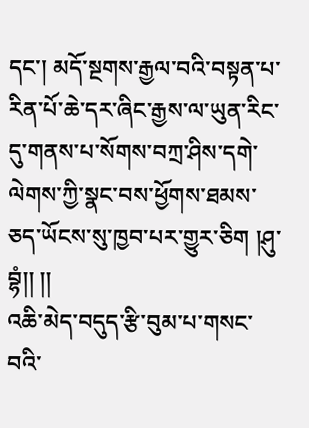དང་། མདོ་སྔགས་རྒྱལ་བའི་བསྟན་པ་རིན་པོ་ཆེ་དར་ཞིང་རྒྱས་ལ་ཡུན་རིང་དུ་གནས་པ་སོགས་བཀྲ་ཤིས་དགེ་ལེགས་ཀྱི་སྣང་བས་ཕྱོགས་ཐམས་ཅད་ཡོངས་སུ་ཁྱབ་པར་གྱུར་ཅིག །ཤུ་བྷཾ།། །།
འཆི་མེད་བདུད་རྩི་བུམ་པ་གསང་བའི་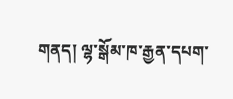གནད། ལྷ་སྒོམ་ཁ་རྒྱན་དཔག་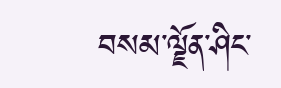བསམ་ལྗོན་ཤིང་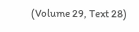(Volume 29, Text 28)